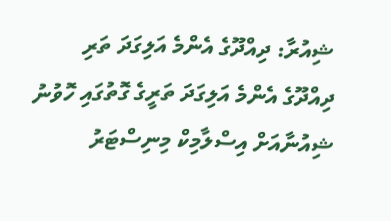ޝިއުރާ: ދިއްދޫގެ އެންމެ އަލިގަދަ ތަރި
ދިއްދޫގެ އެންމެ އަލިގަދަ ތަރީގެ ގޮތުގައި ހޮވުނު ޝިއުނާއަށް އިސްލާމިކް މިނިސްޓަރު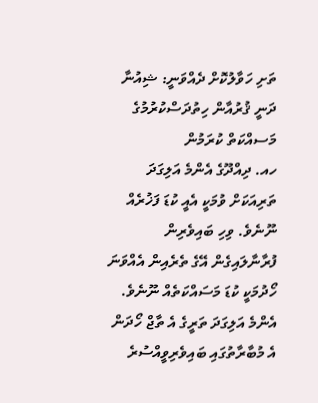ތަށި ހަވާލުކޮށް ދެއްވަނީ: ޝިއުނާ ދަނީ ޤުރުއާން ހިތުދަސްކުރުމުގެ މަސއްކަތް ކުރަމުން
ހއ. ދިއްދޫގެ އެންމެ އަލިގަދަ ތަރިއަކަށް ވުމަކީ އެއީ ކުޑަ ފަޚުރެއް ނޫނެވެ. ވިހި ބައިވެރިން ފުރާނާލައިގެން އޭގެ ތެރެއިން އެއްވަނަ ހޯދުމަކީ ކުޑަ މަސައްކަތެއް ނޫނެވެ. އެންމެ އަލިގަދަ ތަރީގެ އެ ތާޖް ހޯދަން އެ މުބާރާތުގައި ބައިވެރިވީއްސުރެ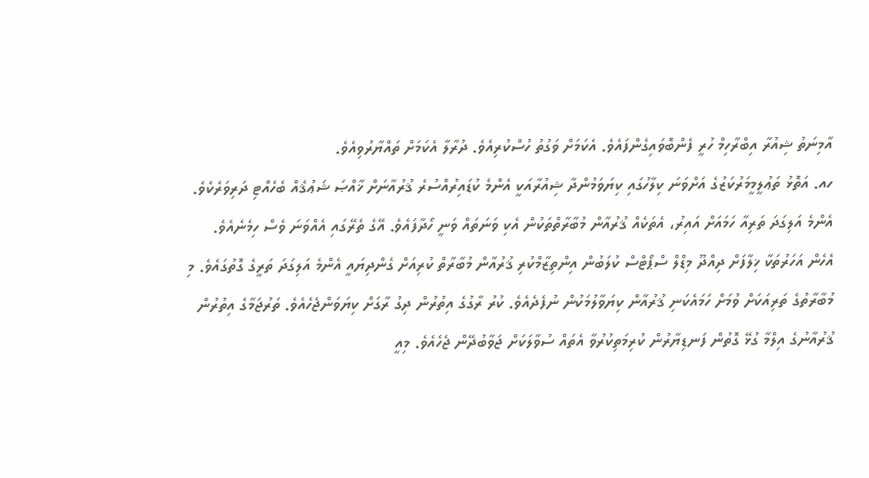އާމިނަތު ޝިއުރާ އިބްރާހިމް ހުރީ ފެންބޮވައިގެންފައެވެ. އެކަމަށް ވަގުތު ހުސްކުރިއެވެ. ދުރާލާ އެކަމަށް ތައްޔާރުވިއެވެ.
ހއ. އަތޮޅު ތަޢުލީމީމަރުކަޒުގެ އަށްވަނަ ކިލާހުގައި ކިޔަވަމުންދާ ޝިއުރާއަކީ އެންމެ ކުޑައިރުއްސުރެ ޤުރުއާނަށް ޚާއްޞަ ޝަޢުޤެއް ބެހެއްޓި ދަރިވަރެކެވެ. އެންމެ އަލިގަދަ ތަރިއާ ހަމައަށް އައިރު، އެތަކެއް ޤުރުއާން މުބާރާތްތަކުން އެކި ވަނަތައް ވަނީ ހޯދާފައެވެ. އޭގެ ތެރޭގައި އެއްވަނަ ވެސް ހިމެނެއެވެ.
އެހެން އަހަރުތަކާ ޚިލާފަށް ދިއްދޫ މިޑްލް ސްޕޯޓްސް ކުލަބުން އިންތިޒާމްކުރި ޤުރުއާން މުބާރާތް ކުރިއަށް ގެންދިޔައީ އެންމެ އަލިގަދަ ތަރީގެ ގޮތުގައެވެ. މި މުބާރާތުގެ ތަރިއަކަށް ވުމަށް ހަމައެކަނި ޤުރުއާން ކިޔަވާލުމަކުން ނުފެދެއެވެ. ކުރު ރާގުގެ އިތުރުން ދިގު ރާގަށް ކިޔަވަންޖެހެއެވެ. ތަރުޖަމާގެ އިތުރުން ޤުރުއާނުގެ އިލްމާ ގުޅޭ ގޮތުން ފަނޑިޔާރުން ކުރިމަތިކުރުވާ އެތައް ސުވާލަކަށް ޖަވާބުދޭން ޖެހެއެވެ. މިއީ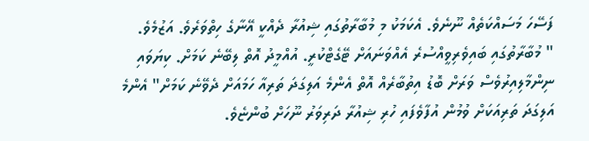ފަސޭހަ މަސައްކަތެއް ނޫނެވެ. އެކަމަކު މި މުބާރާތުގައި ޝިއުރާ ދެއްކީ އޭނާގެ ހިތްވަރެވެ. އަޒުމެވެ.
" މުބާރާތުގައި ބައިވެރިވީއްސުރެ އެއްވަނައަށް ޓޭގެޓްކުރީ. އުއްމީދު އޮތް ލިބޭނެ ކަމަށް. ކިޔަވައި ނިންމާލިއިރުވެސް ވަރަށް ބޮޑު އިތުބާރެއް އޮތް އެންމެ އަލިގަދަ ތަރިއާ ހަމައަށް ދެވޭނެ ކަމަށް" އެންމެ އަލިގަދަ ތަރިއަކަށް ވުމުން އުފާވެފައި ހުރި ޝިއުރާ ދަރިވަރު ނޫހަށް ބުންޏެވެ.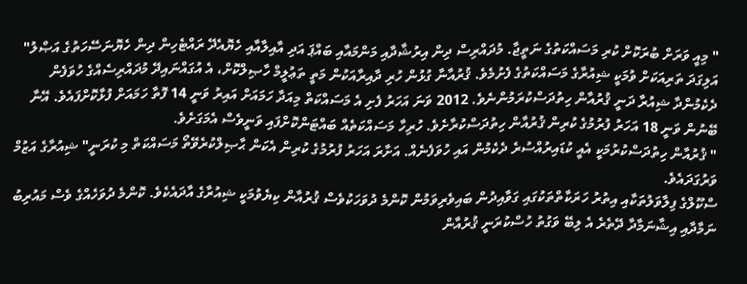" މިއީ ވަރަށް ބުރަކޮށް ކުރި މަސައްކަތުގެ ނަތީޖާ. މުދައްރިސް ދިން އިރުޝާދާއި މަންމައާއި ބައްޕަ އަދި އާއިލާއާއި ހެޔޮއެދޭ ރައްޓެހިން ދިން ހެޔޮނަސޭހަތުގެ އަޞްލު"
އަލިގަދަ ތަރިއަކަށް ވުމަކީ ޝިއުރާގެ މަސައްކަތުގެ ފެށުމެވެ. ޤުރުއާނާ ގުޅުން ހުރި ދާއިރާއަކުން މަތީ ތަޢުލީމް ހާޞިލްކޮށް، އެ އުގައްނައިދޭ މުދައްރިސެއްގެ ހުވަފެން ދެކެމުންދާ ޝިއުރާ ދަނީ ޤުރުއާން ހިތުދަސްކުރަމުންނެވެ. 2012 ވަނަ އަހަރު ފެށި އެ މަސައްކަތް މިއަދާ ހަމައަށް އައިރު ވަނީ 14 ފޮތާ ހަމައަށް ފުޅާކޮށްފައެވެ. އޭނާ ބޭނުން ވަނީ 18 އަހަރު ފުރުމުގެ ކުރިން ޤުރުއާން ހިތުދަސްކުރާށެވެ. ހުރިހާ މަސައްކަތެއް ބައްޓަންކޮށްފައި ވަނީވެސް އެމަގަށެވެ.
" ޤުރުއާން ހިތުދަސްކުރުމަކީ އެއީ ކުޑައިރުއްސުރެ ދެކެމުން އައި ހުވަފެނެއް. އަށާރަ އަހަރު ފުރުމުގެ ކުރިން އެކަން ޙާޞިލްކުރެވޭތޯ މަސައްކަތް މި ކުރަނީ" ޝިއުރާގެ އަޒުމް ވަރުގަދައެވެ.
ސްކޫލްގެ ފިލާވަލުތަކާއި އިތުރު ހަރަކާތްތަކުގައި ގަވާއިދުން ބައިވެރިވަމުން ކޮންމެ ދުވަހަކުވެސް ޤުރުއާން ކިޔެވުމަކީ ޝިއުރާގެ އާދައެކެވެ. ކޮންމެ ދުވަހެއްގެ ވެސް މައުރިބު ނަމާދާއި އިޝާނަމާދާ ދޭތެރެ އެ ލިބޭ ވަގުތު ހުސްކުރަނީ ޤުރުއާން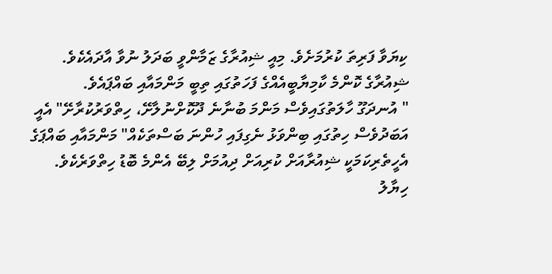ކިޔަވާ ފަރިތަ ކުރުމަށެވެ. މިއީ ޝިއުރާގެ ޒަމާންވީ ބަދަލު ނުވާ އާދައެކެވެ.
ޝިއުރާގެ ކޮންމެ ކާމިޔާބީއެއްގެ ފަހަތުގައި ތިބީ މަންމައާއި ބައްޕައެވެ.
" އުނދަގޫ ހާލަތުގައިވެސް މަންމަ ބުނާނެ ދޫކޮށްނުލާށޭ، ހިތްވަރުކުރާށޭ" އެއީ އަބަދުވެސް ހިތުގައި ބިންވަޅު ނެގިފައި ހުންނަ ބަސްތަކެއް" މަންމައާއި ބައްޕަގެ އެހީތެރިކަމަކީ ޝިއުރާއަށް ކުރިއަށް ދިއުމަށް ލިބޭ އެންމެ ބޮޑު ހިތްވަރެކެވެ.
ހިޔާލު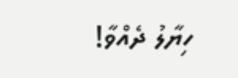ހިޔާލު ދެއްވާ!